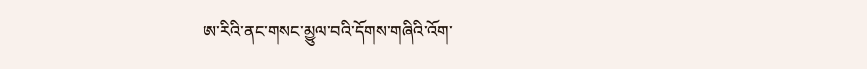ཨ་རིའི་ནང་གསང་མྱུལ་བའི་དོགས་གཞིའི་འོག་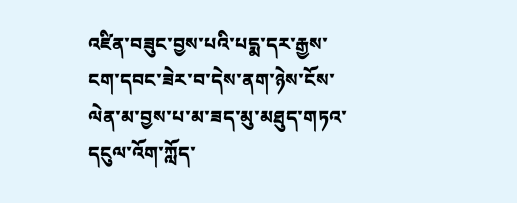འཛིན་བཟུང་བྱས་པའི་པདྨ་དར་རྒྱས་ངག་དབང་ཟེར་བ་དེས་ནག་ཉེས་ངོས་ལེན་མ་བྱས་པ་མ་ཟད་མུ་མཐུད་གཏའ་དངུལ་འོག་ཀློད་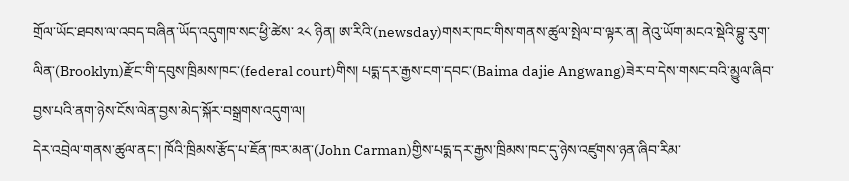གྲོལ་ཡོང་ཐབས་ལ་འབད་བཞིན་ཡོད་འདུགཁ་སང་ཕྱི་ཚེས་ ༢༨ ཉིན། ཨ་རིའི་(newsday)གསར་ཁང་གིས་གནས་ཚུལ་སྤེལ་བ་ལྟར་ན། ནེའུ་ཡོག་མངའ་སྡེའི་བྷུ་རུག་ལིན་(Brooklyn)རྫོང་གི་དབུས་ཁྲིམས་ཁང་(federal court)གིས། པདྨ་དར་རྒྱས་ངག་དབང་(Baima dajie Angwang)ཟེར་བ་དེས་གསང་བའི་མྱུལ་ཞིབ་བྱས་པའི་ནག་ཉེས་ངོས་ལེན་བྱས་མེད་སྐོར་བསྒྲགས་འདུག་ལ།
དེར་འབྲེལ་གནས་ཚུལ་ནང་། ཁོའི་ཁྲིམས་རྩོད་པ་ཇོན་ཁར་མན་(John Carman)གྱིས་པདྨ་དར་རྒྱས་ཁྲིམས་ཁང་དུ་ཉེས་འཛུགས་ཉན་ཞིབ་རིམ་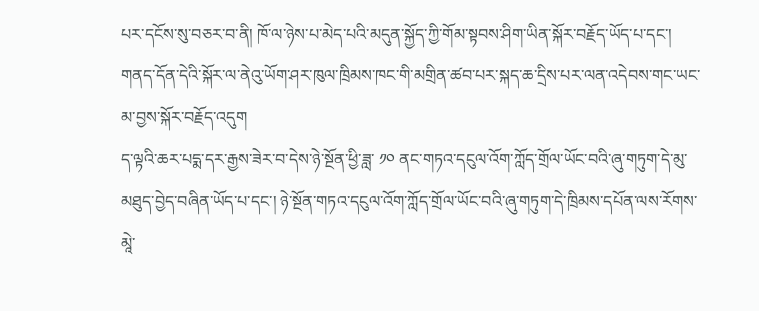པར་དངོས་སུ་བཅར་བ་ནི། ཁོ་ལ་ཉེས་པ་མེད་པའི་མདུན་སྐྱོད་ཀྱི་གོམ་སྟབས་ཤིག་ཡིན་སྐོར་བརྗོད་ཡོད་པ་དང་། གནད་དོན་དེའི་སྐོར་ལ་ནེའུ་ཡོག་ཤར་ཁུལ་ཁྲིམས་ཁང་གི་མགྲིན་ཚབ་པར་སྐད་ཆ་དྲིས་པར་ལན་འདེབས་གང་ཡང་མ་བྱས་སྐོར་བརྗོད་འདུག
ད་ལྟའི་ཆར་པདྨ་དར་རྒྱས་ཟེར་བ་དེས་ཉེ་སྔོན་ཕྱི་ཟླ་ ༡༠ ནང་གཏའ་དངུལ་འོག་ཀློད་གྲོལ་ཡོང་བའི་ཞུ་གཏུག་དེ་མུ་མཐུད་བྱེད་བཞིན་ཡོད་པ་དང་། ཉེ་སྔོན་གཏའ་དངུལ་འོག་ཀློད་གྲོལ་ཡོང་བའི་ཞུ་གཏུག་དེ་ཁྲིམས་དཔོན་ལས་རོགས་མཱེ་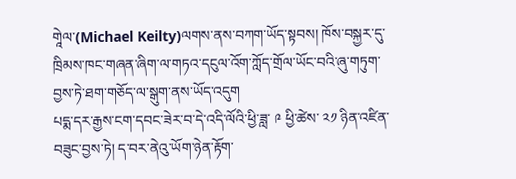གཱེལ་(Michael Keilty)ལགས་ནས་བཀག་ཡོད་སྟབས། ཁོས་བསྐྱར་དུ་ཁྲིམས་ཁང་གཞན་ཞིག་ལ་གཏའ་དངུལ་འོག་ཀློད་གྲོལ་ཡོང་བའི་ཞུ་གཏུག་བྱས་ཏེ་ཐག་གཅོད་ལ་སྒུག་ནས་ཡོད་འདུག
པདྨ་དར་རྒྱས་ངག་དབང་ཟེར་བ་དེ་འདི་ལོའི་ཕྱི་ཟླ་ ༩ ཕྱི་ཚེས་ ༢༡ ཉིན་འཛིན་བཟུང་བྱས་ཏེ། ད་བར་ནེའུ་ཡོག་ཉེན་རྟོག་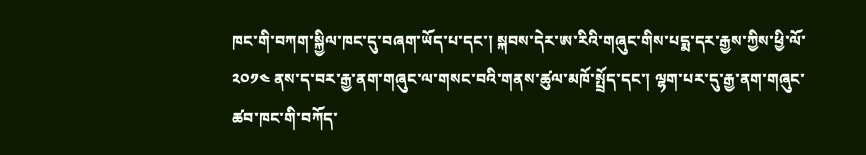ཁང་གི་བཀག་སྐྱིལ་ཁང་དུ་བཞག་ཡོད་པ་དང་། སྐབས་དེར་ཨ་རིའི་གཞུང་གིས་པདྨ་དར་རྒྱས་ཀྱིས་ཕྱི་ལོ་ ༢༠༡༤ ནས་ད་བར་རྒྱ་ནག་གཞུང་ལ་གསང་བའི་གནས་ཚུལ་མཁོ་སྤྲོད་དང་། ལྷག་པར་དུ་རྒྱ་ནག་གཞུང་ཚབ་ཁང་གི་བཀོད་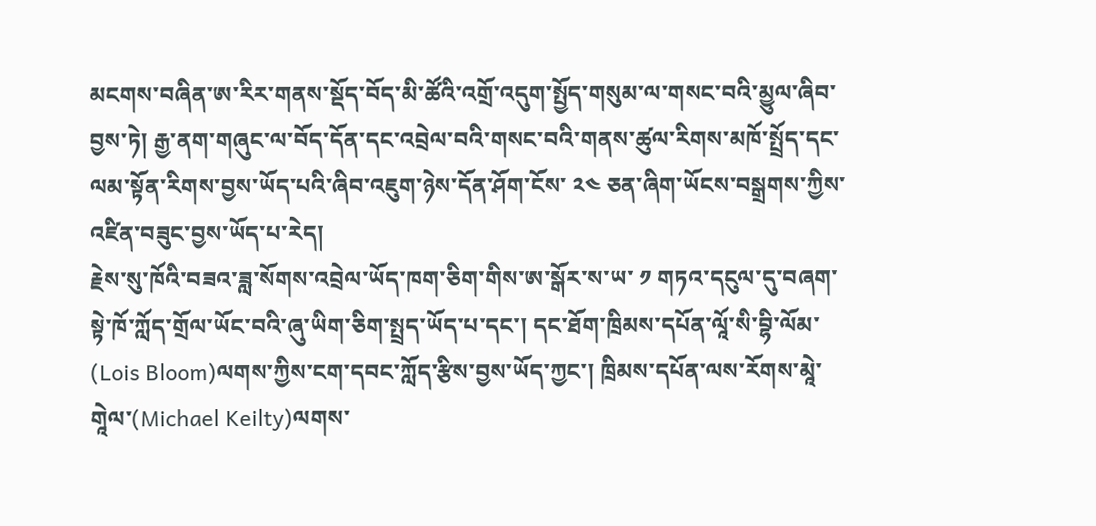མངགས་བཞིན་ཨ་རིར་གནས་སྡོད་བོད་མི་ཚོའི་འགྲོ་འདུག་སྤྱོད་གསུམ་ལ་གསང་བའི་མྱུལ་ཞིབ་བྱས་ཏེ། རྒྱ་ནག་གཞུང་ལ་བོད་དོན་དང་འབྲེལ་བའི་གསང་བའི་གནས་ཚུལ་རིགས་མཁོ་སྤྲོད་དང་ལམ་སྟོན་རིགས་བྱས་ཡོད་པའི་ཞིབ་འཇུག་ཉེས་དོན་ཤོག་ངོས་ ༢༤ ཅན་ཞིག་ཡོངས་བསྒྲགས་ཀྱིས་འཛིན་བཟུང་བྱས་ཡོད་པ་རེད།
རྗེས་སུ་ཁོའི་བཟའ་ཟླ་སོགས་འབྲེལ་ཡོད་ཁག་ཅིག་གིས་ཨ་སྒོར་ས་ཡ་ ༡ གཏའ་དངུལ་དུ་བཞག་སྟེ་ཁོ་ཀློད་གྲོལ་ཡོང་བའི་ཞུ་ཡིག་ཅིག་སྤྲད་ཡོད་པ་དང་། དང་ཐོག་ཁྲིམས་དཔོན་ལཱོ་སི་བྷི་ལོམ་ (Lois Bloom)ལགས་ཀྱིས་ངག་དབང་ཀློད་རྩིས་བྱས་ཡོད་ཀྱང་། ཁྲིམས་དཔོན་ལས་རོགས་མཱེ་གཱེལ་(Michael Keilty)ལགས་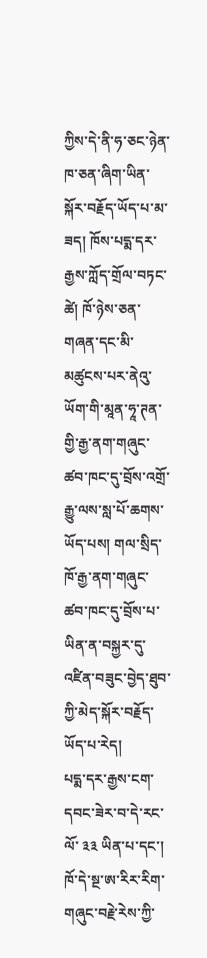ཀྱིས་དེ་ནི་ཧ་ཅང་ཉེན་ཁ་ཅན་ཞིག་ཡིན་སྐོར་བརྗོད་ཡོད་པ་མ་ཟད། ཁོས་པདྨ་དར་རྒྱས་ཀློད་གྲོལ་བཏང་ཚེ། ཁོ་ཉེས་ཅན་གཞན་དང་མི་མཚུངས་པར་ནེའུ་ཡོག་གི་མཱན་ཧཱ་ཊན་གྱི་རྒྱ་ནག་གཞུང་ཚབ་ཁང་དུ་བྲོས་འགྲོ་རྒྱུ་ལས་སླ་པོ་ཆགས་ཡོད་པས། གལ་སྲིད་ཁོ་རྒྱ་ནག་གཞུང་ཚབ་ཁང་དུ་བྲོས་པ་ཡིན་ན་བསྐྱར་དུ་འཛིན་བཟུང་བྱེད་ཐུབ་ཀྱི་མེད་སྐོར་བརྗོད་ཡོད་པ་རེད།
པདྨ་དར་རྒྱས་ངག་དབང་ཟེར་བ་དེ་རང་ལོ་ ༣༣ ཡིན་པ་དང་། ཁོ་དེ་སྔ་ཨ་རིར་རིག་གཞུང་བརྗེ་རེས་ཀྱི་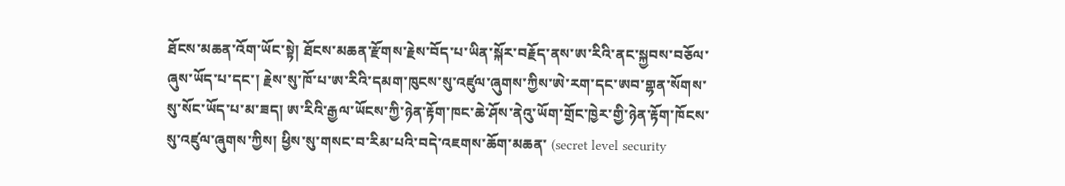ཐོངས་མཆན་འོག་ཡོང་སྟེ། ཐོངས་མཆན་རྫོགས་རྗེས་བོད་པ་ཡིན་སྐོར་བརྗོད་ནས་ཨ་རིའི་ནང་སྐྱབས་བཅོལ་ཞུས་ཡོད་པ་དང་། རྗེས་སུ་ཁོ་པ་ཨ་རིའི་དམག་ཁུངས་སུ་འཛུལ་ཞུགས་ཀྱིས་ཨེ་རག་དང་ཨབ་གྷན་སོགས་སུ་སོང་ཡོད་པ་མ་ཟད། ཨ་རིའི་རྒྱལ་ཡོངས་ཀྱི་ཉེན་རྟོག་ཁང་ཆེ་ཤོས་ནེའུ་ཡོག་གྲོང་ཁྱེར་གྱི་ཉེན་རྟོག་ཁོངས་སུ་འཛུལ་ཞུགས་ཀྱིས། ཕྱིས་སུ་གསང་བ་རིམ་པའི་བདེ་འཇགས་ཆོག་མཆན་ (secret level security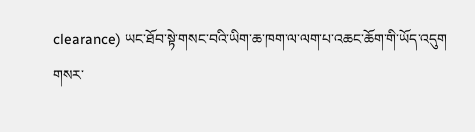clearance) ཡང་ཐོབ་སྟེ་གསང་བའི་ཡིག་ཆ་ཁག་ལ་ལག་པ་འཆང་ཆོག་གི་ཡོད་འདུག
གསར་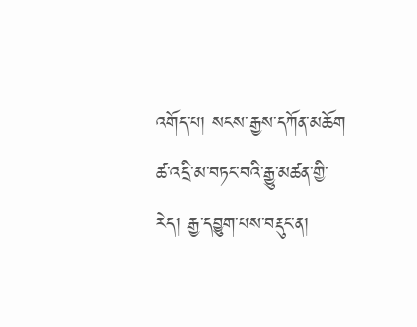འགོད་པ། སངས་རྒྱས་དཀོན་མཆོག
ཚ་འདྲི་མ་བཏང་བའི་རྒྱུ་མཚན་གྱི་རེད། རྒྱ་དབྱུག་པས་བརྡུང་ན།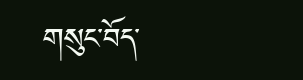གསུང་བོད་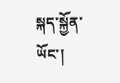སྐད་སྐྱོན་ཡོང་།